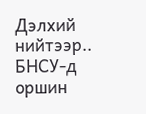Дэлхий нийтээр..
БНСУ-д оршин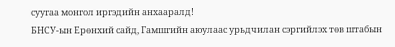суугаа монгол иргэдийн анхааралд!
БНСУ-ын Ерөнхий сайд, Гамшгийн аюулаас урьдчилан сэргийлэх төв штабын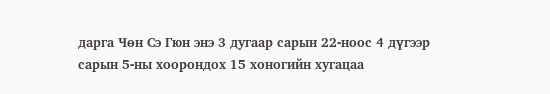дарга Чөн Сэ Гюн энэ 3 дугаар сарын 22-ноос 4 дүгээр сарын 5-ны хоорондох 15 хоногийн хугацаа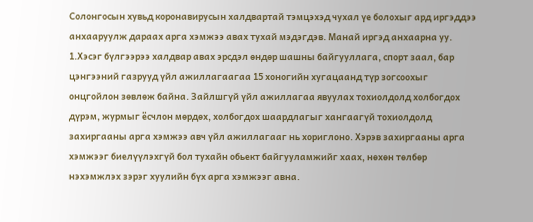Солонгосын хувьд коронавирусын халдвартай тэмцэхэд чухал үе болохыг ард иргэддээ анхааруулж дараах арга хэмжээ авах тухай мэдэгдэв. Манай иргэд анхаарна уу.
1.Хэсэг бүлгээрээ халдвар авах эрсдэл өндөр шашны байгууллага, спорт заал, бар цэнгээний газрууд үйл ажиллагаагаа 15 хоногийн хугацаанд түр зогсоохыг онцгойлон зөвлөж байна. Зайлшгүй үйл ажиллагаа явуулах тохиолдолд холбогдох дүрэм, журмыг ёсчлон мөрдөх, холбогдох шаардлагыг хангаагүй тохиолдолд захиргааны арга хэмжээ авч үйл ажиллагааг нь хориглоно. Хэрэв захиргааны арга хэмжээг биелүүлэхгүй бол тухайн обьект байгууламжийг хаах, нөхөн төлбөр нэхэмжлэх зэрэг хуулийн бүх арга хэмжээг авна.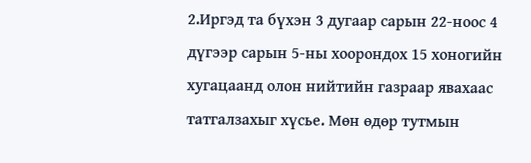2.Иргэд та бүхэн 3 дугаар сарын 22-ноос 4 дүгээр сарын 5-ны хоорондох 15 хоногийн хугацаанд олон нийтийн газраар явахаас татгалзахыг хүсье. Мөн өдөр тутмын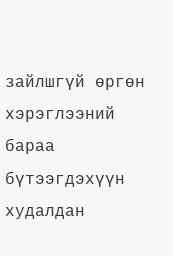зайлшгүй өргөн хэрэглээний бараа бүтээгдэхүүн худалдан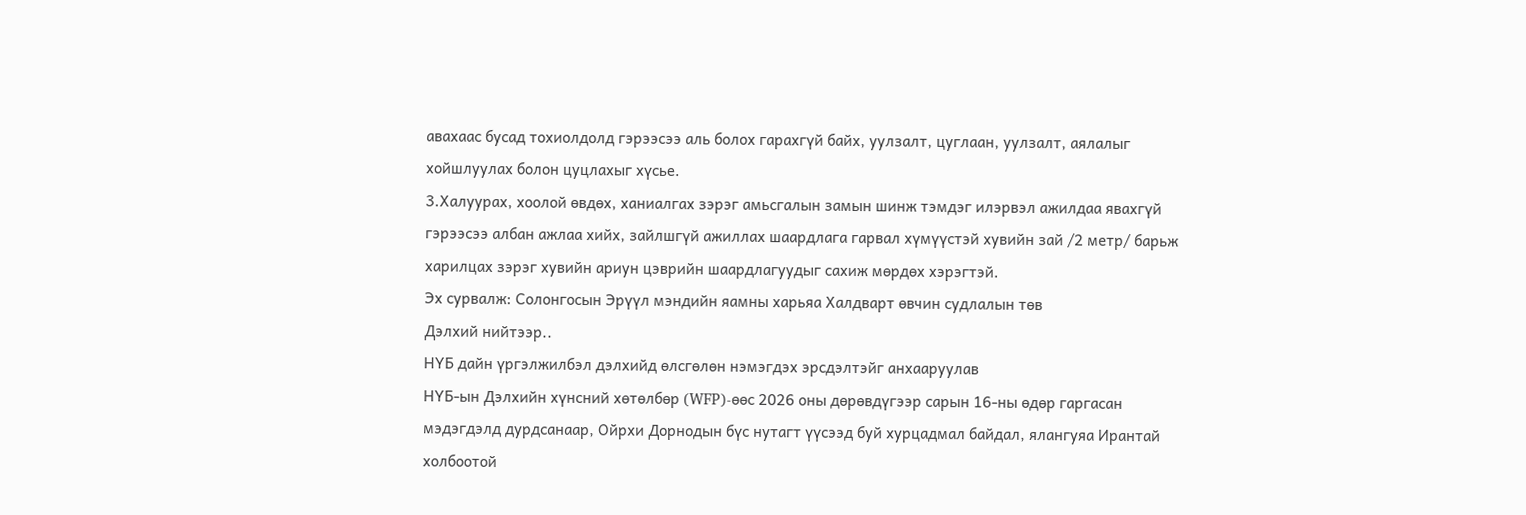авахаас бусад тохиолдолд гэрээсээ аль болох гарахгүй байх, уулзалт, цуглаан, уулзалт, аялалыг хойшлуулах болон цуцлахыг хүсье.
3.Халуурах, хоолой өвдөх, ханиалгах зэрэг амьсгалын замын шинж тэмдэг илэрвэл ажилдаа явахгүй гэрээсээ албан ажлаа хийх, зайлшгүй ажиллах шаардлага гарвал хүмүүстэй хувийн зай /2 метр/ барьж харилцах зэрэг хувийн ариун цэврийн шаардлагуудыг сахиж мөрдөх хэрэгтэй.
Эх сурвалж: Солонгосын Эрүүл мэндийн яамны харьяа Халдварт өвчин судлалын төв
Дэлхий нийтээр..
НҮБ дайн үргэлжилбэл дэлхийд өлсгөлөн нэмэгдэх эрсдэлтэйг анхааруулав
НҮБ-ын Дэлхийн хүнсний хөтөлбөр (WFP)-өөс 2026 оны дөрөвдүгээр сарын 16-ны өдөр гаргасан мэдэгдэлд дурдсанаар, Ойрхи Дорнодын бүс нутагт үүсээд буй хурцадмал байдал, ялангуяа Ирантай холбоотой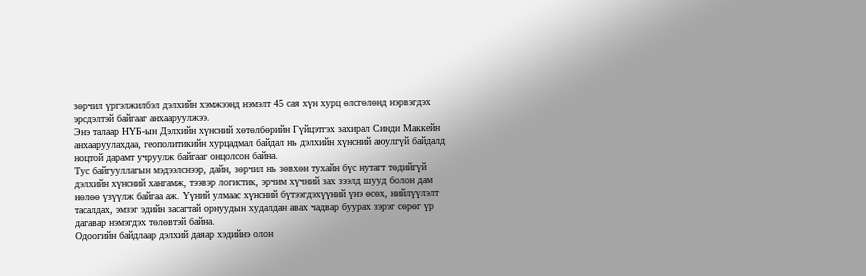зөрчил үргэлжилбэл дэлхийн хэмжээнд нэмэлт 45 сая хүн хурц өлсгөлөнд нэрвэгдэх эрсдэлтэй байгааг анхааруулжээ.
Энэ талаар НҮБ-ын Дэлхийн хүнсний хөтөлбөрийн Гүйцэтгэх захирал Синди Маккейн анхааруулахдаа, геополитикийн хурцадмал байдал нь дэлхийн хүнсний аюулгүй байдалд ноцтой дарамт учруулж байгааг онцолсон байна.
Тус байгууллагын мэдээлснээр, дайн, зөрчил нь зөвхөн тухайн бүс нутагт төдийгүй дэлхийн хүнсний хангамж, тээвэр логистик, эрчим хүчний зах зээлд шууд болон дам нөлөө үзүүлж байгаа аж. Үүний улмаас хүнсний бүтээгдэхүүний үнэ өсөх, нийлүүлэлт тасалдах, эмзэг эдийн засагтай орнуудын худалдан авах чадвар буурах зэрэг сөрөг үр дагавар нэмэгдэх төлөвтэй байна.
Одоогийн байдлаар дэлхий даяар хэдийнэ олон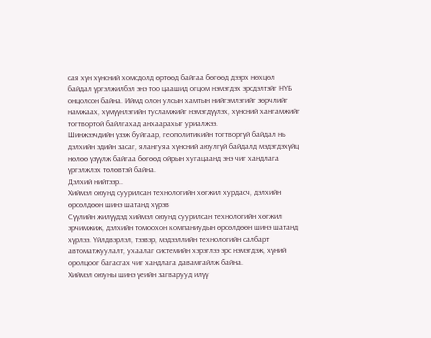сая хүн хүнсний хомсдолд өртөөд байгаа бөгөөд дээрх нөхцөл байдал үргэлжилбэл энэ тоо цаашид огцом нэмэгдэх эрсдэлтэйг НҮБ онцолсон байна. Иймд олон улсын хамтын нийгэмлэгийг зөрчлийг намжаах, хүмүүнлэгийн тусламжийг нэмэгдүүлэх, хүнсний хангамжийг тогтвортой байлгахад анхаарахыг уриалжээ.
Шинжээчдийн үзэж буйгаар, геополитикийн тогтворгүй байдал нь дэлхийн эдийн засаг, ялангуяа хүнсний аюулгүй байдалд мэдэгдэхүйц нөлөө үзүүлж байгаа бөгөөд ойрын хугацаанд энэ чиг хандлага үргэлжлэх төлөвтэй байна.
Дэлхий нийтээр..
Хиймэл оюунд суурилсан технологийн хөгжил хурдасч, дэлхийн өрсөлдөөн шинэ шатанд хүрэв
Сүүлийн жилүүдэд хиймэл оюунд суурилсан технологийн хөгжил эрчимжиж, дэлхийн томоохон компаниудын өрсөлдөөн шинэ шатанд хүрлээ. Үйлдвэрлэл, тээвэр, мэдээллийн технологийн салбарт автоматжуулалт, ухаалаг системийн хэрэглээ эрс нэмэгдэж, хүний оролцоог багасгах чиг хандлага давамгайлж байна.
Хиймэл оюуны шинэ үеийн загварууд илүү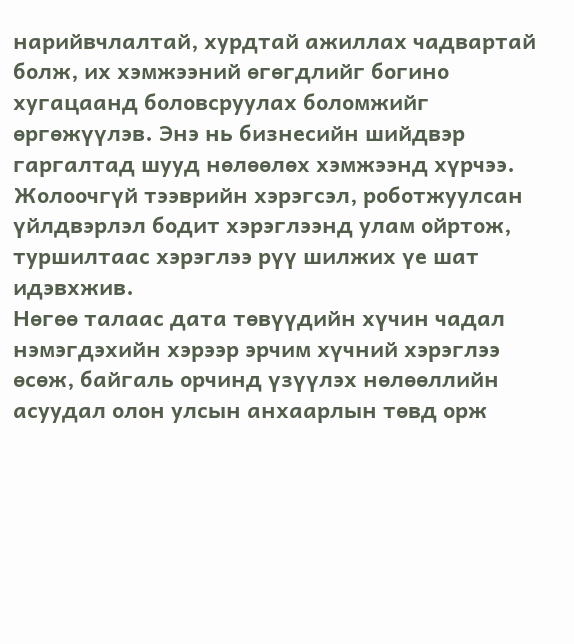нарийвчлалтай, хурдтай ажиллах чадвартай болж, их хэмжээний өгөгдлийг богино хугацаанд боловсруулах боломжийг өргөжүүлэв. Энэ нь бизнесийн шийдвэр гаргалтад шууд нөлөөлөх хэмжээнд хүрчээ. Жолоочгүй тээврийн хэрэгсэл, роботжуулсан үйлдвэрлэл бодит хэрэглээнд улам ойртож, туршилтаас хэрэглээ рүү шилжих үе шат идэвхжив.
Нөгөө талаас дата төвүүдийн хүчин чадал нэмэгдэхийн хэрээр эрчим хүчний хэрэглээ өсөж, байгаль орчинд үзүүлэх нөлөөллийн асуудал олон улсын анхаарлын төвд орж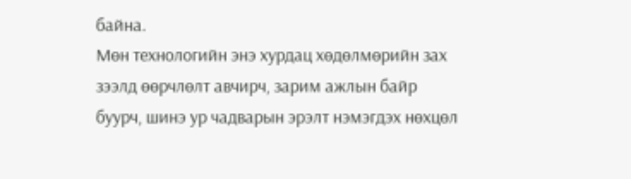байна.
Мөн технологийн энэ хурдац хөдөлмөрийн зах зээлд өөрчлөлт авчирч, зарим ажлын байр буурч, шинэ ур чадварын эрэлт нэмэгдэх нөхцөл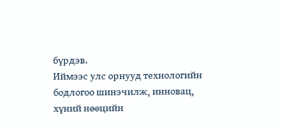бүрдэв.
Иймээс улс орнууд технологийн бодлогоо шинэчилж, инновац, хүний нөөцийн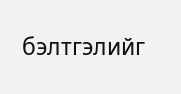бэлтгэлийг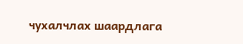чухалчлах шаардлага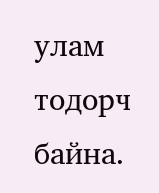улам тодорч байна.